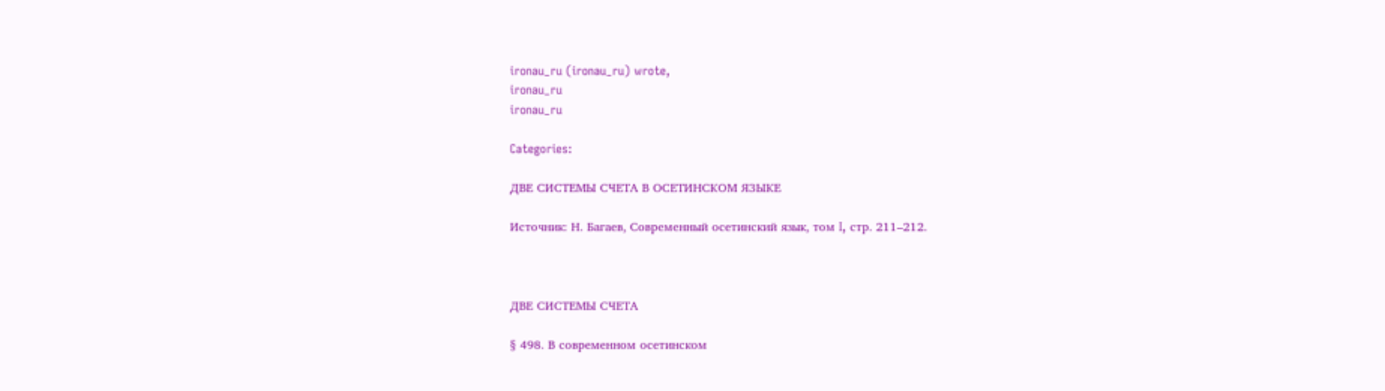ironau_ru (ironau_ru) wrote,
ironau_ru
ironau_ru

Categories:

ДВЕ СИСТЕМЫ СЧЕТА В ОСЕТИНСКОМ ЯЗЫКЕ

Источник: Н. Багаев, Современный осетинский язык, том I, стр. 211–212.



ДВЕ СИСТЕМЫ СЧЕТА

§ 498. В современном осетинском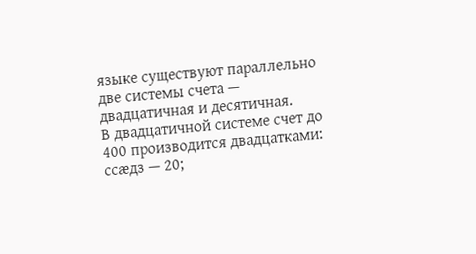языке существуют параллельно две системы счета — двадцатичная и десятичная.
В двадцатичной системе счет до 400 производится двадцатками: ссæдз — 20;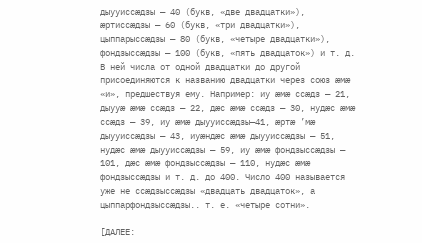дыууиссæдзы — 40 (букв, «две двадцатки»), æртиссæдзы — 60 (букв, «три двадцатки»), цыппарыссæдзы — 80 (букв, «четыре двадцатки»), фондзыссæдзы — 100 (букв, «пять двадцаток») и т. д. В ней числа от одной двадцатки до другой присоединяются к названию двадцатки через союз æмæ «и», предшествуя ему. Например: иу æмæ ссæдз — 21, дыууæ æмæ ссæдз — 22, дæс æмæ ссæдз — 30, нудæс æмæ ссæдз — 39, иу æмæ дыууиссæдзы—41, æртæ ’мæ дыууиссæдзы — 43, иуæндæс æмæ дыууиссæдзы — 51, нудæс æмæ дыууиссæдзы — 59, иу æмæ фондзыссæдзы — 101, дæс æмæ фондзыссæдзы — 110, нудæс æмæ фондзыссæдзы и т. д. до 400. Число 400 называется уже не ссæдзыссæдзы «двадцать двадцаток», а цыппарфондзыссæдзы.. т. е. «четыре сотни».

[ДАЛЕЕ: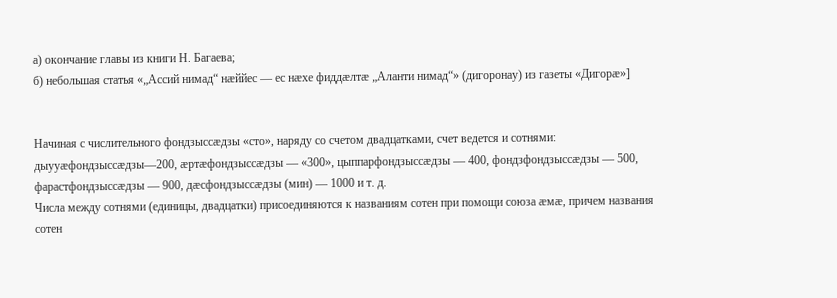а) окончание главы из книги Н. Багаева;
б) небольшая статья «„Ассий нимад“ нæййес — ес нæхе фиддæлтæ „Аланти нимад“» (дигоронау) из газеты «Дигорæ»]


Начиная с числительного фондзыссæдзы «сто», наряду со счетом двадцатками, счет ведется и сотнями: дыууæфондзыссæдзы—200, æртæфондзыссæдзы — «300», цыппарфондзыссæдзы — 400, фондзфондзыссæдзы — 500, фарастфондзыссæдзы — 900, дæсфондзыссæдзы (мин) — 1000 и т. д.
Числа между сотнями (единицы, двадцатки) присоединяются к названиям сотен при помощи союза æмæ, причем названия сотен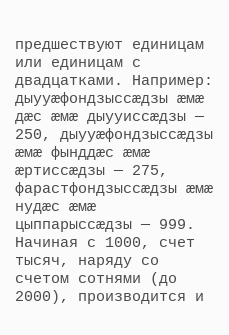предшествуют единицам или единицам с двадцатками. Например: дыууæфондзыссæдзы æмæ дæс æмæ дыууиссæдзы — 250, дыууæфондзыссæдзы æмæ фынддæс æмæ æртиссæдзы — 275, фарастфондзыссæдзы æмæ нудæс æмæ цыппарыссæдзы — 999.
Начиная с 1000, счет тысяч, наряду со счетом сотнями (до 2000), производится и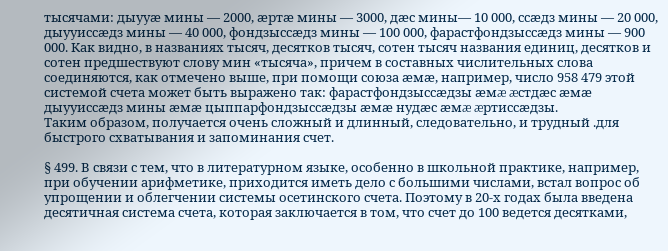тысячами: дыууæ мины — 2000, æртæ мины — 3000, дæс мины— 10 000, ссæдз мины — 20 000, дыууиссæдз мины — 40 000, фондзыссæдз мины — 100 000, фарастфондзыссæдз мины — 900 000. Как видно, в названиях тысяч, десятков тысяч, сотен тысяч названия единиц, десятков и сотен предшествуют слову мин «тысяча», причем в составных числительных слова соединяются, как отмечено выше, при помощи союза æмæ, например, число 958 479 этой системой счета может быть выражено так: фарастфондзыссæдзы æмæ æстдæс æмæ дыууиссæдз мины æмæ цыппарфондзыссæдзы æмæ нудæс æмæ æртиссæдзы.
Таким образом, получается очень сложный и длинный, следовательно, и трудный .для быстрого схватывания и запоминания счет.

§ 499. В связи с тем, что в литературном языке, особенно в школьной практике, например, при обучении арифметике, приходится иметь дело с большими числами, встал вопрос об упрощении и облегчении системы осетинского счета. Поэтому в 20-х годах была введена десятичная система счета, которая заключается в том, что счет до 100 ведется десятками,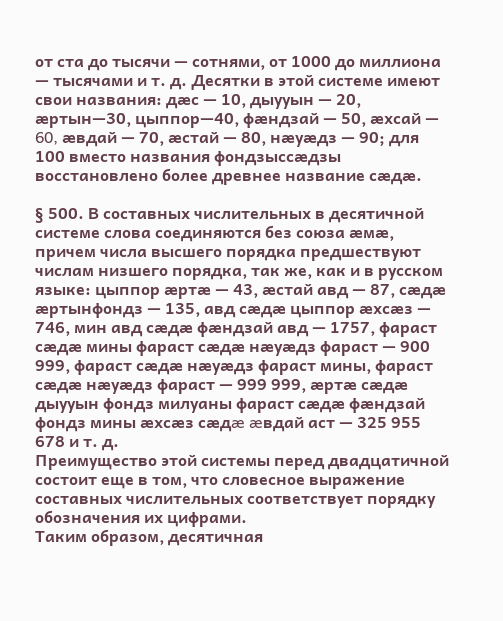от ста до тысячи — сотнями, от 1000 до миллиона — тысячами и т. д. Десятки в этой системе имеют свои названия: дæс — 10, дыууын — 20, æртын—30, цыппор—40, фæндзай — 50, æхсай — 60, æвдай — 70, æстай — 80, нæуæдз — 90; для 100 вместо названия фондзыссæдзы восстановлено более древнее название сæдæ.

§ 500. В составных числительных в десятичной системе слова соединяются без союза æмæ, причем числа высшего порядка предшествуют числам низшего порядка, так же, как и в русском языке: цыппор æртæ — 43, æстай авд — 87, сæдæ æртынфондз — 135, авд сæдæ цыппор æхсæз — 746, мин авд сæдæ фæндзай авд — 1757, фараст сæдæ мины фараст сæдæ нæуæдз фараст — 900 999, фараст сæдæ нæуæдз фараст мины, фараст сæдæ нæуæдз фараст — 999 999, æртæ сæдæ дыууын фондз милуаны фараст сæдæ фæндзай фондз мины æхсæз сæдæ æвдай аст — 325 955 678 и т. д.
Преимущество этой системы перед двадцатичной состоит еще в том, что словесное выражение составных числительных соответствует порядку обозначения их цифрами.
Таким образом, десятичная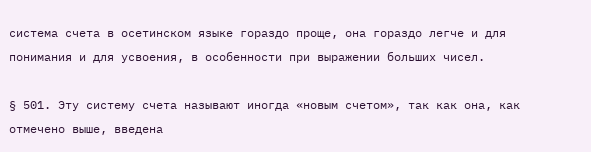система счета в осетинском языке гораздо проще, она гораздо легче и для понимания и для усвоения, в особенности при выражении больших чисел.

§ 501. Эту систему счета называют иногда «новым счетом», так как она, как отмечено выше, введена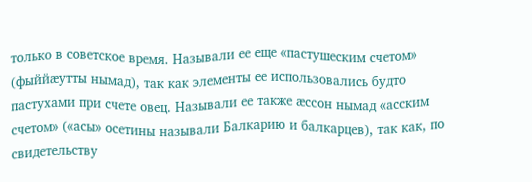только в советское время. Называли ее еще «пастушеским счетом» (фыййæутты нымад), так как элементы ее использовались будто пастухами при счете овец. Называли ее также æссон нымад «асским счетом» («асы» осетины называли Балкарию и балкарцев), так как, по свидетельству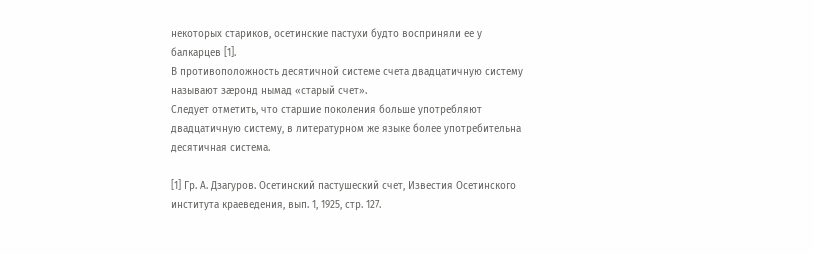некоторых стариков, осетинские пастухи будто восприняли ее у балкарцев [1].
В противоположность десятичной системе счета двадцатичную систему называют зæронд нымад «старый счет».
Следует отметить, что старшие поколения больше употребляют двадцатичную систему, в литературном же языке более употребительна десятичная система.

[1] Гр. А. Дзагуров. Осетинский пастушеский счет, Известия Осетинского института краеведения, вып. 1, 1925, стр. 127.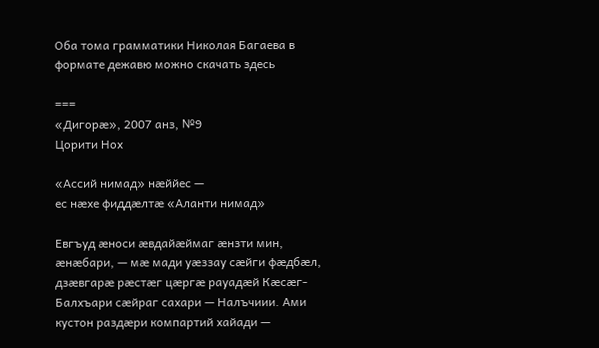Оба тома грамматики Николая Багаева в формате дежавю можно скачать здесь

===
«Дигорæ», 2007 анз, №9
Цорити Нох

«Ассий нимад» нæййес —
ес нæхе фиддæлтæ «Аланти нимад»

Евгъуд æноси æвдайæймаг æнзти мин, æнæбари, — мæ мади уæззау сæйги фæдбæл, дзæвгарæ рæстæг цæргæ рауадæй Кæсæг-Балхъари сæйраг сахари — Налъчиии. Ами кустон раздæри компартий хайади —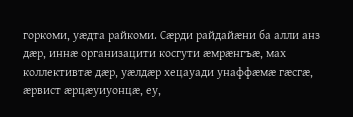горкоми, уæдта райкоми. Сæрди райдайæни ба алли анз дæр, иннæ организацити косгути æмрæнгъæ, мах коллективтæ дæр, уæлдæр хецауади унаффæмæ гæсгæ, æрвист æрцæуиуонцæ, еу,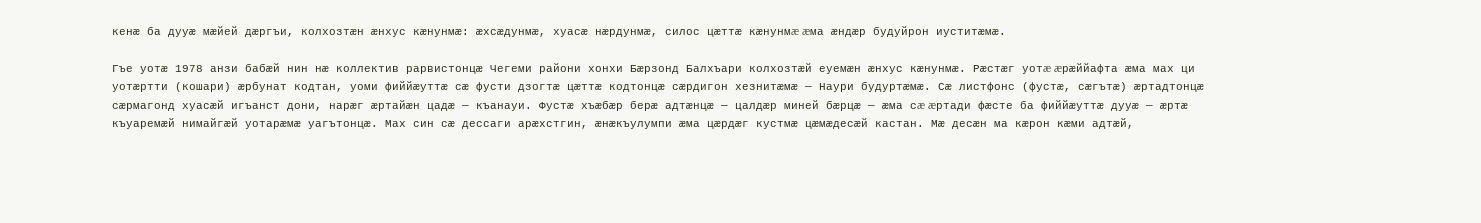кенæ ба дууæ мæйей дæргъи, колхозтæн æнхус кæнунмæ: æхсæдунмæ, хуасæ нæрдунмæ, силос цæттæ кæнунмæ æма æндæр будуйрон иуститæмæ.

Гъе уотæ 1978 анзи бабæй нин нæ коллектив рарвистонцæ Чегеми райони хонхи Бæрзонд Балхъари колхозтæй еуемæн æнхус кæнунмæ. Рæстæг уотæ æрæййафта æма мах ци уотæртти (кошари) æрбунат кодтан, уоми фиййæуттæ сæ фусти дзогтæ цæттæ кодтонцæ сæрдигон хезнитæмæ — Наури будуртæмæ. Сæ листфонс (фустæ, сæгътæ) æртадтонцæ сæрмагонд хуасæй игъанст дони, нарæг æртайæн цадæ — къанауи. Фустæ хъæбæр берæ адтæнцæ — цалдæр миней бæрцæ — æма сæ æртади фæсте ба фиййæуттæ дууæ — æртæ къуаремæй нимайгæй уотарæмæ уагътонцæ. Мах син сæ дессаги арæхстгин, æнæкъулумпи æма цæрдæг кустмæ цæмæдесæй кастан. Мæ десæн ма кæрон кæми адтæй,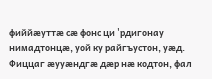фиййæуттæ сæ фонс ци 'рдигонау нимадтонцæ, уой ку райгъустон, уæд. Фиццаг æууæндгæ дæр нæ кодтон, фал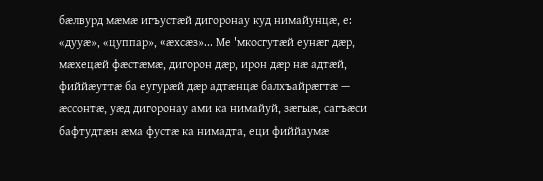бæлвурд мæмæ игъустæй дигоронау куд нимайунцæ, е: «дууæ», «цуппар», «æхсæз»... Ме 'мкосгутæй еунæг дæр, мæхецæй фæстæмæ, дигорон дæр, ирон дæр нæ адтæй, фиййæуттæ ба еугурæй дæр адтæнцæ балхъайрæгтæ — æссонтæ, уæд дигоронау ами ка нимайуй, зæгыæ, сагъæси бафтудтæн æма фустæ ка нимадта, еци фиййаумæ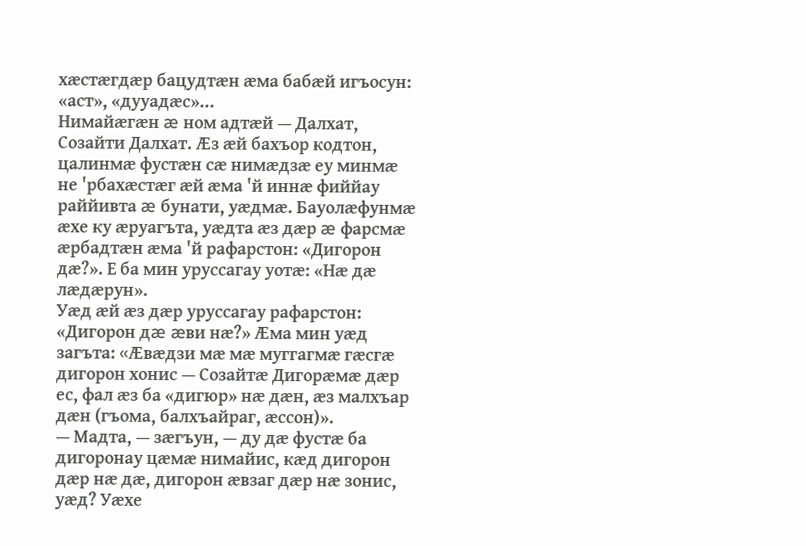хæстæгдæр бацудтæн æма бабæй игъосун: «аст», «дууадæс»...
Нимайæгæн æ ном адтæй — Далхат, Созайти Далхат. Æз æй бахъор кодтон, цалинмæ фустæн сæ нимæдзæ еу минмæ не 'рбахæстæг æй æма 'й иннæ фиййау раййивта æ бунати, уæдмæ. Бауолæфунмæ æхе ку æруагъта, уæдта æз дæр æ фарсмæ æрбадтæн æма 'й рафарстон: «Дигорон дæ?». Е ба мин уруссагау уотæ: «Нæ дæ лæдæрун».
Уæд æй æз дæр уруссагау рафарстон: «Дигорон дæ æви нæ?» Æма мин уæд загъта: «Æвæдзи мæ мæ муггагмæ гæсгæ дигорон хонис — Созайтæ Дигорæмæ дæр ес, фал æз ба «дигюр» нæ дæн, æз малхъар дæн (гъома, балхъайраг, æссон)».
— Мадта, — зæгъун, — ду дæ фустæ ба дигоронау цæмæ нимайис, кæд дигорон дæр нæ дæ, дигорон æвзаг дæр нæ зонис, уæд? Уæхе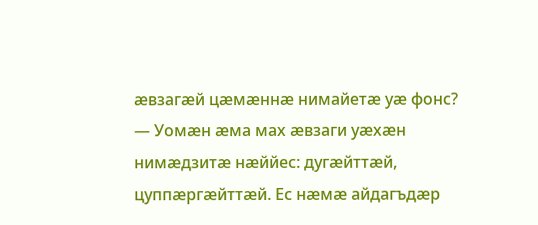æвзагæй цæмæннæ нимайетæ уæ фонс?
— Уомæн æма мах æвзаги уæхæн нимæдзитæ нæййес: дугæйттæй, цуппæргæйттæй. Ес нæмæ айдагъдæр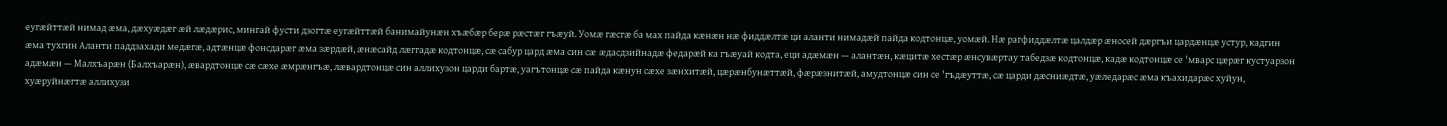еугæйттæй нимад æма, дæхуæдæг æй лæдæрис, мингай фусти дзогтæ еугæйттæй банимайунæн хъæбæр берæ рæстæг гъæуй. Уомæ гæсгæ ба мах пайда кæнæн нæ фиддæлтæ ци аланти нимадæй пайда кодтонцæ, уомæй. Нæ рагфиддæлтæ цалдæр æносей дæргъи цардæнцæ устур, кадгин æма тухгин Аланти паддзахади медæгæ, адтæнцæ фонсдарæг æма зæрдæй, æнæсайд лæггадæ кодтонцæ, сæ сабур цард æма син сæ æдасдзийнадæ федарæй ка гъæуай кодта, еци адæмæн — алантæн, кæцитæ хестæр æнсувæртау табедзæ кодтонцæ, кадæ кодтонцæ се 'мварс цæрæг кустуарзон адæмæн — Малхъарæн (Балхъарæн), æвардтонцæ сæ сæхе æмрæнгъæ, лæвардтонцæ син аллихузон царди бартæ, уагътонцæ сæ пайда кæнун сæхе зæнхитæй, цæрæнбунæттæй, фæрæзнитæй, амудтонцæ син се 'гъдæуттæ, сæ царди дæсниæдтæ, уæледарæс æма къахидарæс хуйун, хуæруйнæгтæ аллихузи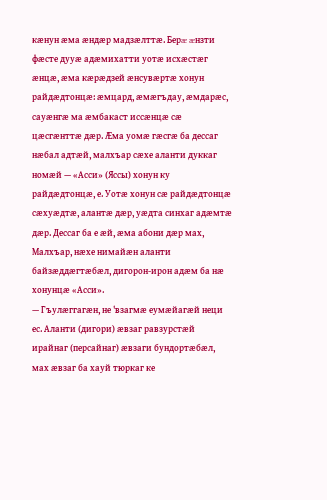кæнун æма æндæр мадзæлттæ. Берæ æнзти фæсте дууæ адæмихатти уотæ исхæстæг æнцæ, æма кæрæдзей æнсувæртæ хонун райдæдтонцæ: æмцард, æмæгъдау, æмдарæс, сауæнгæ ма æмбакаст иссæнцæ сæ цæсгæнттæ дæр. Æма уомæ гæсгæ ба дессаг нæбал адтæй, малхъар сæхе аланти дуккаг номæй — «Асси» (Яссы) хонун ку райдæдтонцæ, е. Уотæ хонун сæ райдæдтонцæ сæхуæдтæ, алантæ дæр, уæдта синхаг адæмтæ дæр. Дессаг ба е æй, æма абони дæр мах, Малхъар, нæхе нимайæн аланти байзæддæгтæбæл, дигорон-ирон адæм ба нæ хонунцæ «Асси».
— Гъулæггагæн, не 'взагмæ еумæйагæй неци ес. Аланти (дигори) æвзаг равзурстæй ирайнаг (персайнаг) æвзаги бундортæбæл, мах æвзаг ба хауй тюркаг ке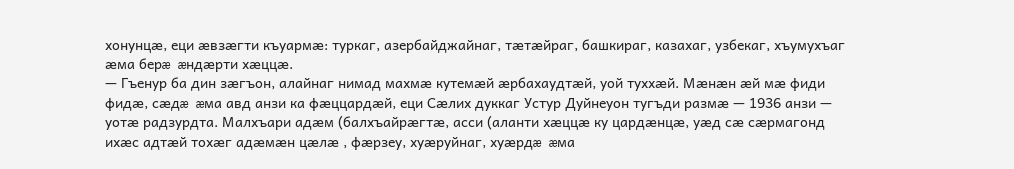хонунцæ, еци æвзæгти къуармæ: туркаг, азербайджайнаг, тæтæйраг, башкираг, казахаг, узбекаг, хъумухъаг æма берæ æндæрти хæццæ.
— Гъенур ба дин зæгъон, алайнаг нимад махмæ кутемæй æрбахаудтæй, уой туххæй. Мæнæн æй мæ фиди фидæ, сæдæ æма авд анзи ка фæццардæй, еци Сæлих дуккаг Устур Дуйнеуон тугъди размæ — 1936 анзи — уотæ радзурдта. Малхъари адæм (балхъайрæгтæ, асси (аланти хæццæ ку цардæнцæ, уæд сæ сæрмагонд ихæс адтæй тохæг адæмæн цæлæ , фæрзеу, хуæруйнаг, хуæрдæ æма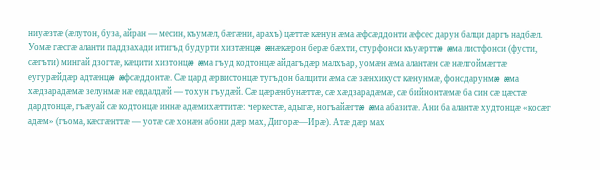ниуæзтæ (æлутон, буза, айран — месин, къумæл, бæгæни, арахъ) цæттæ кæнун æма æфсæддонти æфсес дарун балци даргъ надбæл. Уомæ гæсгæ аланти паддзахади итигъд будурти хизтæнцæ æнæкæрон берæ бæхти, стурфонси къуæрттæ æма листфонси (фусти, сæгъти) мингай дзогтæ, кæцити хизтонцæ æма гъуд кодтонцæ айдагъдæр малхъар, уомæн æма алантæн сæ нæлгоймæгтæ еугурæйдæр адтæнцæ æфсæддонтæ. Сæ цард æрвистонцæ тугъдон балцити æма сæ зæнхикуст кæнунмæ, фонсдарунмæ æма хæдзарадæмæ зелунмæ нæ евдалдæй — тохун гъудæй. Сæ цæрæнбунæттæ, сæ хæдзарадæмæ, сæ бийнонтæмæ ба син сæ цæстæ дардтонцæ, гъæуай сæ кодтонцæ иннæ адæмихæттитæ: черкестæ, адыгæ, ногъайæгтæ æма абазитæ. Ани ба алантæ худтонцæ «косæг адæм» (гъома, кæсгæнттæ — уотæ сæ хонæн абони дæр мах, Дигорæ—Ирæ). Атæ дæр мах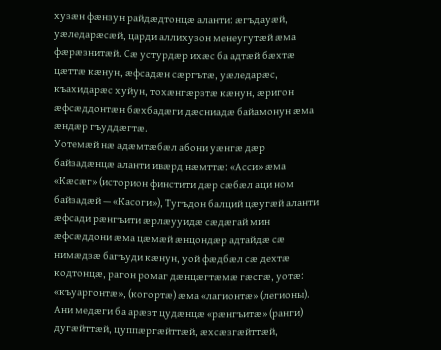хузæн фæнзун райдæдтонцæ аланти: æгъдауæй, уæледарæсæй, царди аллихузон менеугутæй æма фæрæзнитæй. Сæ устурдæр ихæс ба адтæй бæхтæ цæттæ кæнун, æфсадæн сæргътæ, уæледарæс, къахидарæс хуйун, тохæнгæрзтæ кæнун, æригон æфсæддонтæн бæхбадæги дæсниадæ байамонун æма æндæр гъуддæгтæ.
Уотемæй нæ адæмтæбæл абони уæнгæ дæр байзадæнцæ аланти ивæрд нæмттæ: «Асси» æма «Кæсæг» (историон финстити дæр сæбæл аци ном байзадæй — «Касоги»), Тугъдон балций цæугæй аланти æфсади рæнгъити æрлæууидæ сæдæгай мин æфсæддони æма цæмæй æнцондæр адтайдæ сæ нимæдзæ багъуди кæнун, уой фæдбæл сæ дехтæ кодтонцæ, рагон ромаг дæнцæгтæмæ гæсгæ, уотæ: «къуаргонтæ», (когортæ) æма «лагионтæ» (легионы). Ани медæги ба арæзт цудæнцæ «рæнгъитæ» (ранги) дугæйттæй, цуппæргæйттæй, æхсæзгæйттæй,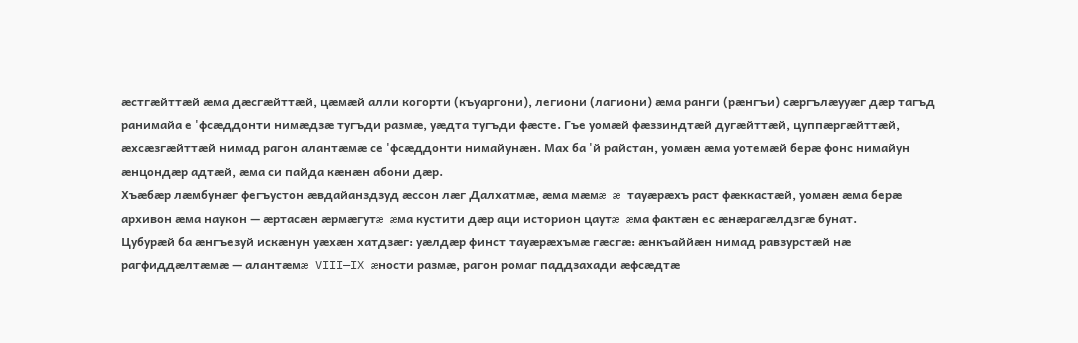æстгæйттæй æма дæсгæйттæй, цæмæй алли когорти (къуаргони), легиони (лагиони) æма ранги (рæнгъи) сæргълæууæг дæр тагъд ранимайа е 'фсæддонти нимæдзæ тугъди размæ, уæдта тугъди фæсте. Гъе уомæй фæззиндтæй дугæйттæй, цуппæргæйттæй, æхсæзгæйттæй нимад рагон алантæмæ се 'фсæддонти нимайунæн. Мах ба 'й райстан, уомæн æма уотемæй берæ фонс нимайун æнцондæр адтæй, æма си пайда кæнæн абони дæр.
Хъæбæр лæмбунæг фегъустон æвдайанздзуд æссон лæг Далхатмæ, æма мæмæ æ тауæрæхъ раст фæккастæй, уомæн æма берæ архивон æма наукон — æртасæн æрмæгутæ æма кустити дæр аци историон цаутæ æма фактæн ес æнæрагæлдзгæ бунат.
Цубурæй ба æнгъезуй искæнун уæхæн хатдзæг: уæлдæр финст тауæрæхъмæ гæсгæ: æнкъаййæн нимад равзурстæй нæ рагфиддæлтæмæ — алантæмæ VIII—IX æности размæ, рагон ромаг паддзахади æфсæдтæ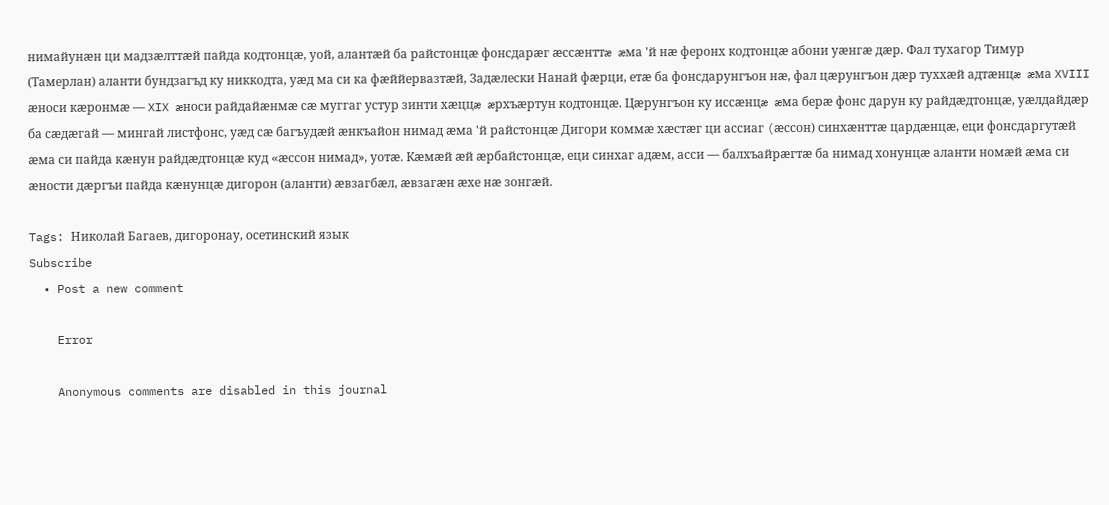нимайунæн ци мадзæлттæй пайда кодтонцæ, уой, алантæй ба райстонцæ фонсдарæг æссæнттæ æма 'й нæ феронх кодтонцæ абони уæнгæ дæр. Фал тухагор Тимур (Тамерлан) аланти бундзагъд ку никкодта, уæд ма си ка фæййервазтæй, Задæлески Нанай фæрци, етæ ба фонсдарунгъон нæ, фал цæрунгъон дæр туххæй адтæнцæ æма XVIII æноси кæронмæ — XIX æноси райдайæнмæ сæ муггаг устур зинти хæццæ æрхъæртун кодтонцæ. Цæрунгъон ку иссæнцæ æма берæ фонс дарун ку райдæдтонцæ, уæлдайдæр ба сæдæгай — мингай листфонс, уæд сæ багъудæй æнкъайон нимад æма 'й райстонцæ Дигори коммæ хæстæг ци ассиаг (æссон) синхæнттæ цардæнцæ, еци фонсдаргутæй æма си пайда кæнун райдæдтонцæ куд «æссон нимад», уотæ. Кæмæй æй æрбайстонцæ, еци синхаг адæм, асси — балхъайрæгтæ ба нимад хонунцæ аланти номæй æма си æности дæргъи пайда кæнунцæ дигорон (аланти) æвзагбæл, æвзагæн æхе нæ зонгæй.

Tags: Николай Багаев, дигоронау, осетинский язык
Subscribe
  • Post a new comment

    Error

    Anonymous comments are disabled in this journal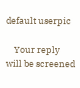default userpic

    Your reply will be screened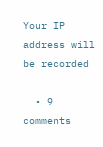Your IP address will be recorded

  • 9 comments